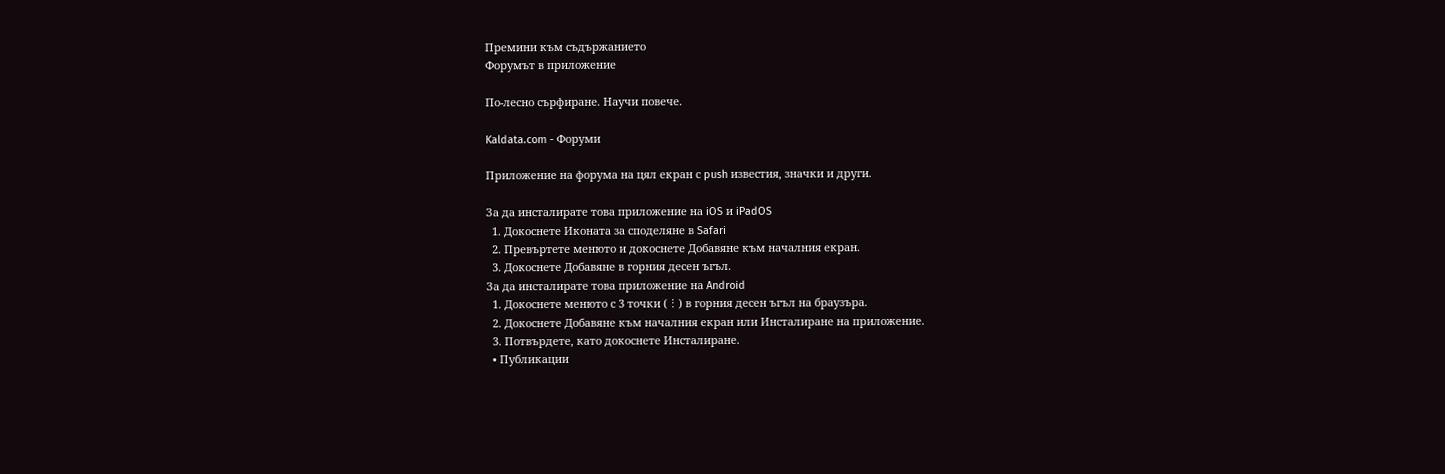Премини към съдържанието
Форумът в приложение

По-лесно сърфиране. Научи повече.

Kaldata.com - Форуми

Приложение на форума на цял екран с push известия, значки и други.

За да инсталирате това приложение на iOS и iPadOS
  1. Докоснете Иконата за споделяне в Safari
  2. Превъртете менюто и докоснете Добавяне към началния екран.
  3. Докоснете Добавяне в горния десен ъгъл.
За да инсталирате това приложение на Android
  1. Докоснете менюто с 3 точки (⋮) в горния десен ъгъл на браузъра.
  2. Докоснете Добавяне към началния екран или Инсталиране на приложение.
  3. Потвърдете, като докоснете Инсталиране.
  • Публикации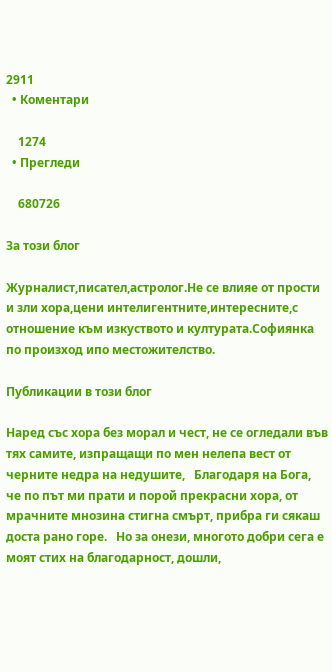2911
  • Коментари

    1274
  • Прегледи

    680726

За този блог

Журналист,писател,астролог.Не се влияе от прости и зли хора,цени интелигентните,интересните,с отношение към изкуството и културата.Софиянка по произход ипо местожителство.

Публикации в този блог

Наред със хора без морал и чест, не се огледали във тях самите, изпращащи по мен нелепа вест от черните недра на недушите,   Благодаря на Бога, че по път ми прати и порой прекрасни хора, от мрачните мнозина стигна смърт, прибра ги сякаш доста рано горе.   Но за онези, многото добри сега е моят стих на благодарност, дошли,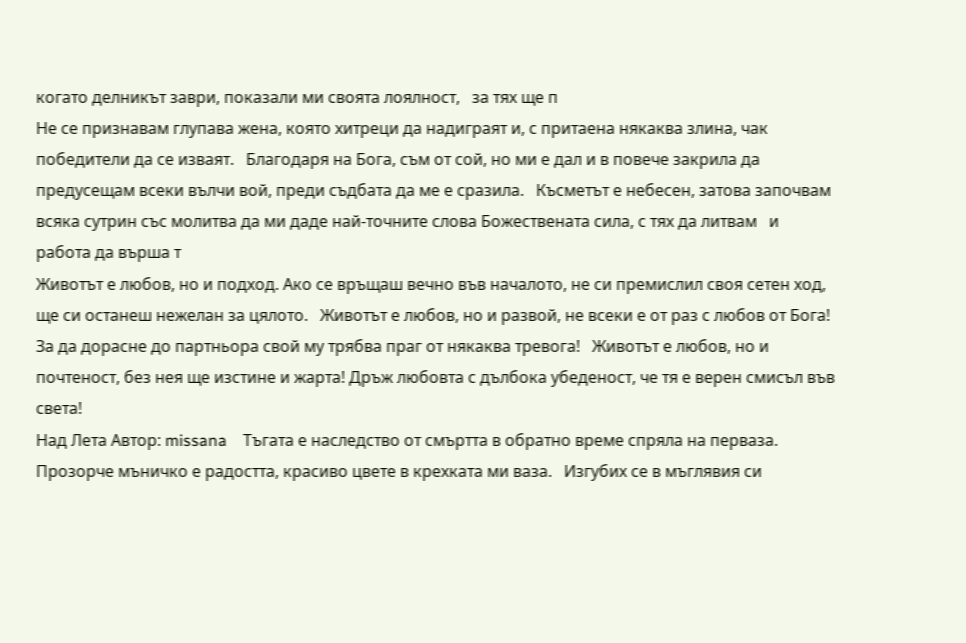когато делникът заври, показали ми своята лоялност,   за тях ще п
Не се признавам глупава жена, която хитреци да надиграят и, с притаена някаква злина, чак победители да се изваят.   Благодаря на Бога, съм от сой, но ми е дал и в повече закрила да предусещам всеки вълчи вой, преди съдбата да ме е сразила.   Късметът е небесен, затова започвам всяка сутрин със молитва да ми даде най-точните слова Божествената сила, с тях да литвам   и работа да върша т
Животът е любов, но и подход. Ако се връщаш вечно във началото, не си премислил своя сетен ход, ще си останеш нежелан за цялото.   Животът е любов, но и развой, не всеки е от раз с любов от Бога! За да дорасне до партньора свой му трябва праг от някаква тревога!   Животът е любов, но и почтеност, без нея ще изстине и жарта! Дръж любовта с дълбока убеденост, че тя е верен смисъл във света!
Над Лета Автор: missana    Тъгата е наследство от смъртта в обратно време спряла на перваза. Прозорче мъничко е радостта, красиво цвете в крехката ми ваза.   Изгубих се в мъглявия си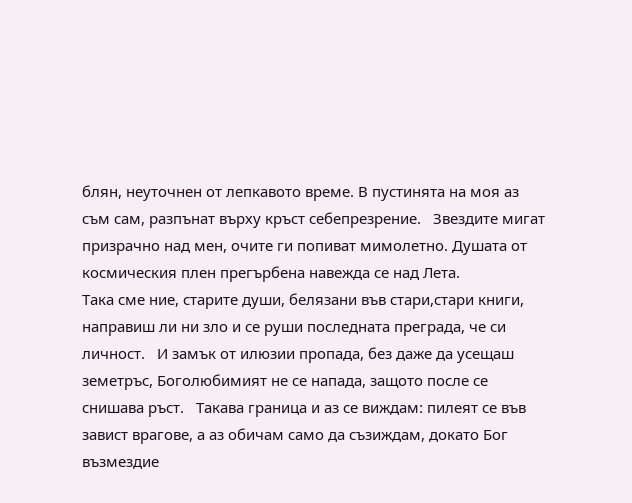блян, неуточнен от лепкавото време. В пустинята на моя аз съм сам, разпънат върху кръст себепрезрение.   Звездите мигат призрачно над мен, очите ги попиват мимолетно. Душата от космическия плен прегърбена навежда се над Лета.
Така сме ние, старите души, белязани във стари,стари книги, направиш ли ни зло и се руши последната преграда, че си личност.   И замък от илюзии пропада, без даже да усещаш земетръс, Боголюбимият не се напада, защото после се снишава ръст.   Такава граница и аз се виждам: пилеят се във завист врагове, а аз обичам само да съзиждам, докато Бог възмездие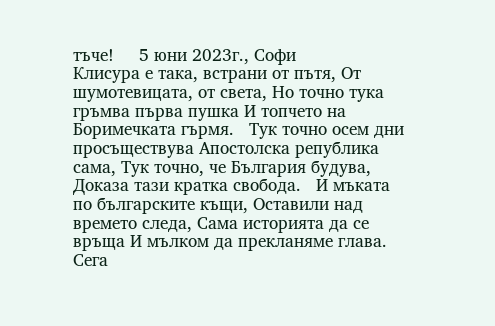тъче!     5 юни 2023г., Софи
Клисура е така, встрани от пътя, От шумотевицата, от света, Но точно тука гръмва първа пушка И топчето на Боримечката гърмя.   Тук точно осем дни просъществува Апостолска република сама, Тук точно, че България будува, Доказа тази кратка свобода.   И мъката по българските къщи, Оставили над времето следа, Сама историята да се връща И мълком да прекланяме глава.   Сега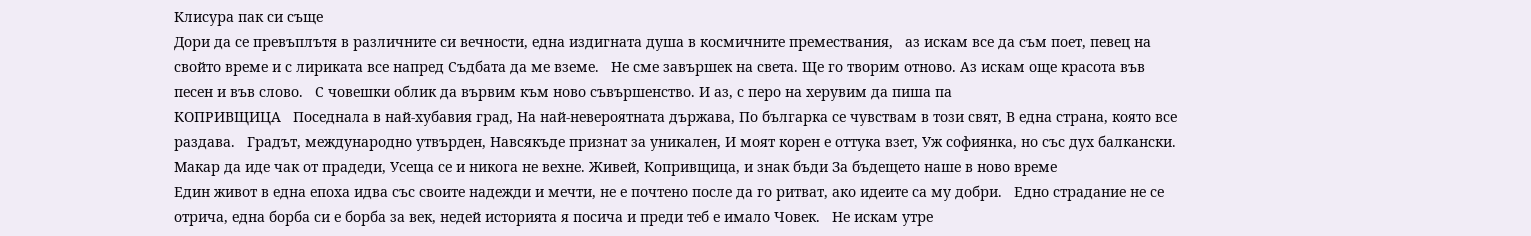Клисура пак си съще
Дори да се превъплътя в различните си вечности, една издигната душа в космичните премествания,   аз искам все да съм поет, певец на свойто време и с лириката все напред Съдбата да ме вземе.   Не сме завършек на света. Ще го творим отново. Аз искам още красота във песен и във слово.   С човешки облик да вървим към ново съвършенство. И аз, с перо на херувим да пиша па
КОПРИВЩИЦА   Поседнала в най-хубавия град, На най-невероятната държава, По българка се чувствам в този свят, В една страна, която все раздава.   Градът, международно утвърден, Навсякъде признат за уникален, И моят корен е оттука взет, Уж софиянка, но със дух балкански.   Макар да иде чак от прадеди, Усеща се и никога не вехне. Живей, Копривщица, и знак бъди За бъдещето наше в ново време
Един живот в една епоха идва със своите надежди и мечти, не е почтено после да го ритват, ако идеите са му добри.   Едно страдание не се отрича, една борба си е борба за век, недей историята я посича и преди теб е имало Човек.   Не искам утре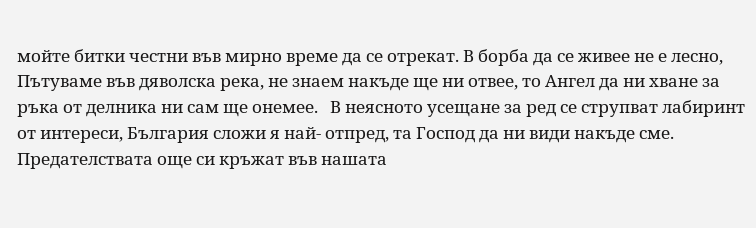мойте битки честни във мирно време да се отрекат. В борба да се живее не е лесно,
Пътуваме във дяволска река, не знаем накъде ще ни отвее, то Ангел да ни хване за ръка от делника ни сам ще онемее.   В неясното усещане за ред се струпват лабиринт от интереси, България сложи я най- отпред, та Господ да ни види накъде сме.   Предателствата още си кръжат във нашата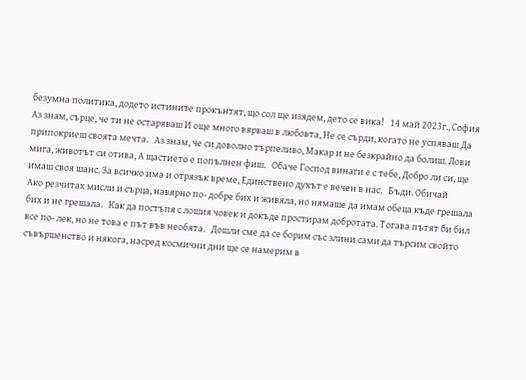безумна политика, додето истините прокънтят, що сол ще изядем, дето се вика!   14 май 2023г., София
Аз знам, сърце, че ти не остаряваш И още много вярваш в любовта, Не се сърди, когато не успяваш Да припокриеш своята мечта.   Аз знам, че си доволно търпеливо, Макар и не безкрайно да болиш. Лови мига, животът си отива, А щастието е попълнен фиш.   Обаче Господ винаги е с тебе, Добро ли си, ще имаш своя шанс. За всичко има и отрязък време, Единствено духът е вечен в нас.   Бъди. Обичай
Ако резчитах мисли и сърца, навярно по- добре бих и живяла, но нямаше да имам обеца къде грешала бих и не грешала.   Как да постъпя с лошия човек и докъде простирам добротата. Тогава пътят би бил все по- лек, но не това е път във необята.   Дошли сме да се борим със злини сами да търсим свойто съвършенство и някога, насред космични дни ще се намерим в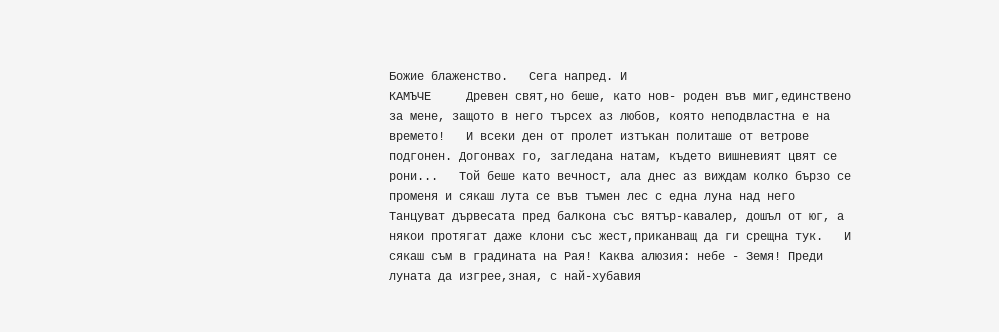Божие блаженство.   Сега напред. И
КАМЪЧЕ     Древен свят,но беше, като нов- роден във миг,единствено за мене, защото в него търсех аз любов, която неподвластна е на времето!   И всеки ден от пролет изтъкан политаше от ветрове подгонен. Догонвах го, загледана натам, където вишневият цвят се рони...   Той беше като вечност, ала днес аз виждам колко бързо се променя и сякаш лута се във тъмен лес с една луна над него
Танцуват дървесата пред балкона със вятър-кавалер, дошъл от юг, а някои протягат даже клони със жест,приканващ да ги срещна тук.   И сякаш съм в градината на Рая! Каква алюзия: небе - Земя! Преди луната да изгрее,зная, с най-хубавия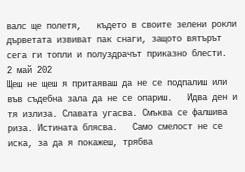валс ще полетя,   където в своите зелени рокли дърветата извиват пак снаги, защото вятърът сега ги топли и полуздрачът приказно блести.     2 май 202
Щеш не щеш я притаяваш да не се подпалиш или във съдебна зала да не се опариш.   Идва ден и тя излиза. Славата угасва. Смъква се фалшива риза. Истината блясва.   Само смелост не се иска, за да я покажеш, трябва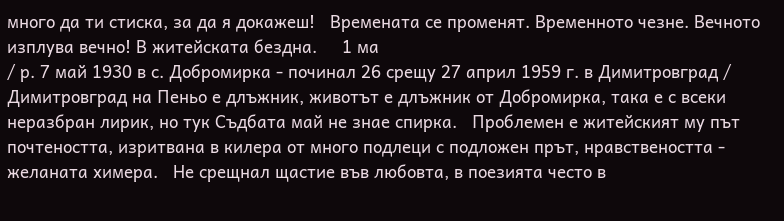много да ти стиска, за да я докажеш!   Времената се променят. Временното чезне. Вечното изплува вечно! В житейската бездна.     1 ма
/ р. 7 май 1930 в с. Добромирка - починал 26 срещу 27 април 1959 г. в Димитровград /   Димитровград на Пеньо е длъжник, животът е длъжник от Добромирка, така е с всеки неразбран лирик, но тук Съдбата май не знае спирка.   Проблемен е житейският му път почтеността, изритвана в килера от много подлеци с подложен прът, нравствеността - желаната химера.   Не срещнал щастие във любовта, в поезията често в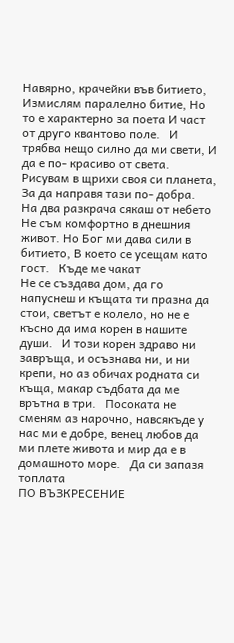Навярно, крачейки във битието, Измислям паралелно битие, Но то е характерно за поета И част от друго квантово поле.   И трябва нещо силно да ми свети, И да е по- красиво от света. Рисувам в щрихи своя си планета, За да направя тази по- добра.   На два разкрача сякаш от небето Не съм комфортно в днешния живот. Но Бог ми дава сили в битието, В което се усещам като гост.   Къде ме чакат
Не се създава дом, да го напуснеш и къщата ти празна да стои, светът е колело, но не е късно да има корен в нашите души.   И този корен здраво ни завръща, и осъзнава ни, и ни крепи, но аз обичах родната си къща, макар съдбата да ме врътна в три.   Посоката не сменям аз нарочно, навсякъде у нас ми е добре, венец любов да ми плете живота и мир да е в домашното море.   Да си запазя топлата
ПО ВЪЗКРЕСЕНИЕ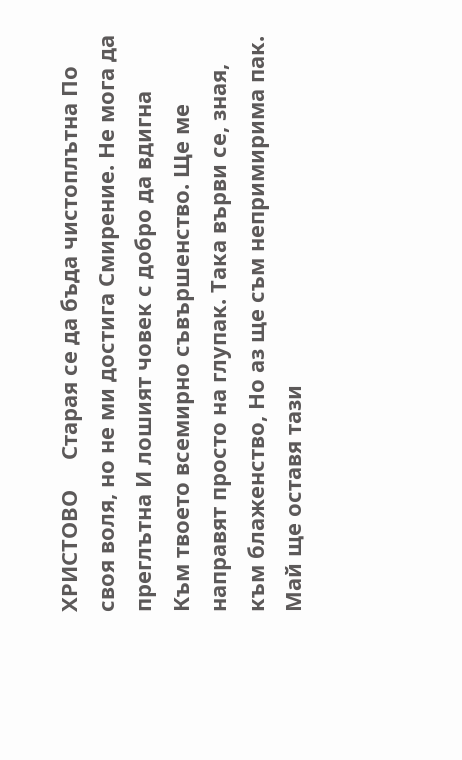ХРИСТОВО     Старая се да бъда чистоплътна По своя воля, но не ми достига Смирение. Не мога да преглътна И лошият човек с добро да вдигна   Към твоето всемирно съвършенство. Ще ме направят просто на глупак. Така върви се, зная, към блаженство, Но аз ще съм непримирима пак.   Май ще оставя тази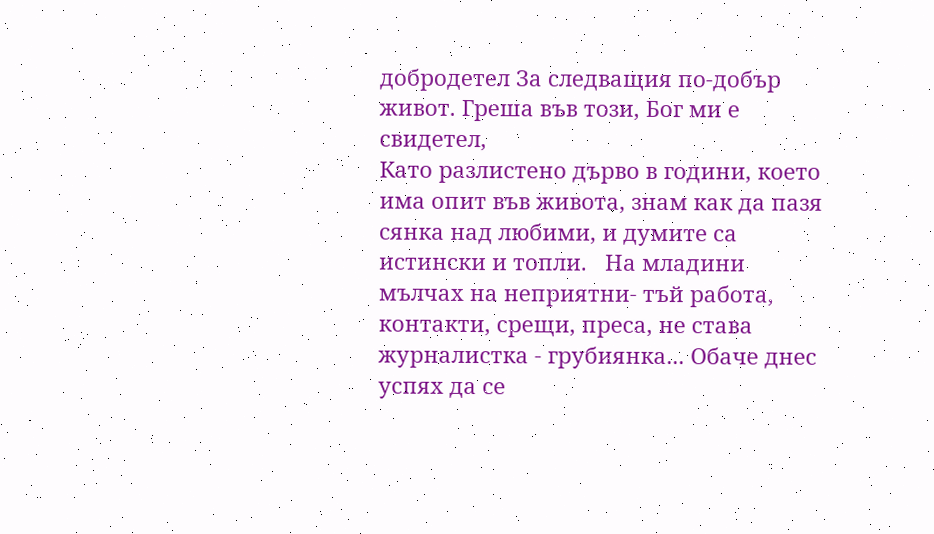добродетел За следващия по-добър живот. Греша във този, Бог ми е свидетел,
Като разлистено дърво в години, което има опит във живота, знам как да пазя сянка над любими, и думите са истински и топли.   На младини мълчах на неприятни- тъй работа, контакти, срещи, преса, не става журналистка - грубиянка... Обаче днес успях да се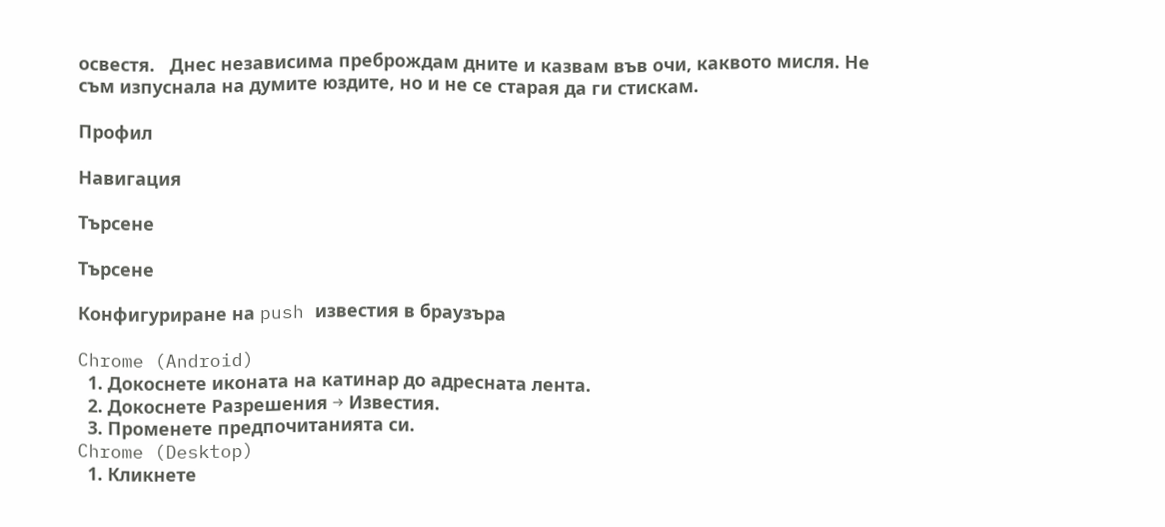освестя.   Днес независима преброждам дните и казвам във очи, каквото мисля. Не съм изпуснала на думите юздите, но и не се старая да ги стискам.

Профил

Навигация

Търсене

Търсене

Конфигуриране на push известия в браузъра

Chrome (Android)
  1. Докоснете иконата на катинар до адресната лента.
  2. Докоснете Разрешения → Известия.
  3. Променете предпочитанията си.
Chrome (Desktop)
  1. Кликнете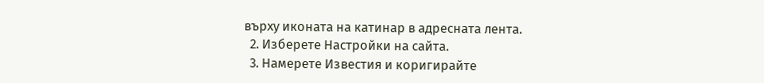върху иконата на катинар в адресната лента.
  2. Изберете Настройки на сайта.
  3. Намерете Известия и коригирайте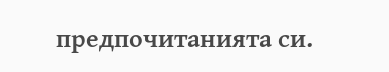предпочитанията си.